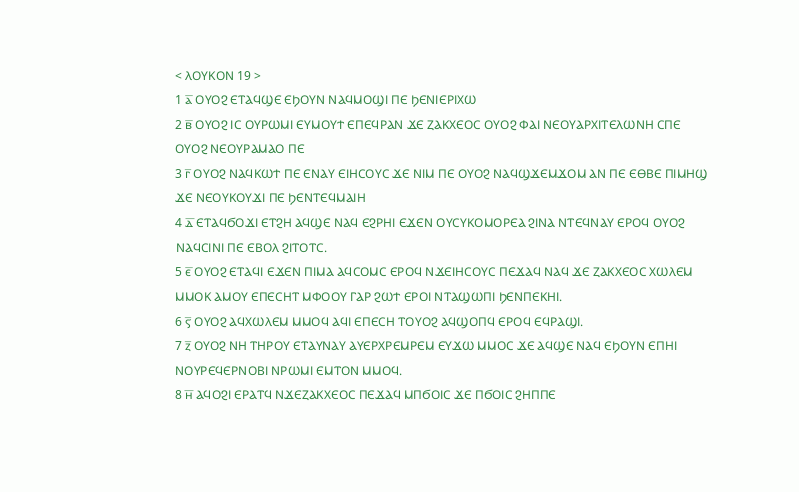< ⲖⲞⲨⲔⲞⲚ 19 >
1 ⲁ̅ ⲞⲨⲞϨ ⲈⲦⲀϤϢⲈ ⲈϦⲞⲨⲚ ⲚⲀϤⲘⲞϢⲒ ⲠⲈ ϦⲈⲚⲒⲈⲢⲒⲬⲰ
2 ⲃ̅ ⲞⲨⲞϨ ⲒⲤ ⲞⲨⲢⲰⲘⲒ ⲈⲨⲘⲞⲨϮ ⲈⲠⲈϤⲢⲀⲚ ϪⲈ ⲌⲀⲔⲬⲈⲞⲤ ⲞⲨⲞϨ ⲪⲀⲒ ⲚⲈⲞⲨⲀⲢⲬⲒⲦⲈⲖⲰⲚⲎ ⲤⲠⲈ ⲞⲨⲞϨ ⲚⲈⲞⲨⲢⲀⲘⲀⲞ ⲠⲈ
3 ⲅ̅ ⲞⲨⲞϨ ⲚⲀϤⲔⲰϮ ⲠⲈ ⲈⲚⲀⲨ ⲈⲒⲎⲤⲞⲨⲤ ϪⲈ ⲚⲒⲘ ⲠⲈ ⲞⲨⲞϨ ⲚⲀϤϢϪⲈⲘϪⲞⲘ ⲀⲚ ⲠⲈ ⲈⲐⲂⲈ ⲠⲒⲘⲎϢ ϪⲈ ⲚⲈⲞⲨⲔⲞⲨϪⲒ ⲠⲈ ϦⲈⲚⲦⲈϤⲘⲀⲒⲎ
4 ⲇ̅ ⲈⲦⲀϤϬⲞϪⲒ ⲈⲦϨⲎ ⲀϤϢⲈ ⲚⲀϤ ⲈϨⲢⲎⲒ ⲈϪⲈⲚ ⲞⲨⲤⲨⲔⲞⲘⲞⲢⲈⲀ ϨⲒⲚⲀ ⲚⲦⲈϤⲚⲀⲨ ⲈⲢⲞϤ ⲞⲨⲞϨ ⲚⲀϤⲤⲒⲚⲒ ⲠⲈ ⲈⲂⲞⲖ ϨⲒⲦⲞⲦⲤ.
5 ⲉ̅ ⲞⲨⲞϨ ⲈⲦⲀϤⲒ ⲈϪⲈⲚ ⲠⲒⲘⲀ ⲀϤⲤⲞⲘⲤ ⲈⲢⲞϤ ⲚϪⲈⲒⲎⲤⲞⲨⲤ ⲠⲈϪⲀϤ ⲚⲀϤ ϪⲈ ⲌⲀⲔⲬⲈⲞⲤ ⲬⲰⲖⲈⲘ ⲘⲘⲞⲔ ⲀⲘⲞⲨ ⲈⲠⲈⲤⲎⲦ ⲘⲪⲞⲞⲨ ⲄⲀⲢ ϨⲰϮ ⲈⲢⲞⲒ ⲚⲦⲀϢⲰⲠⲒ ϦⲈⲚⲠⲈⲔⲎⲒ.
6 ⲋ̅ ⲞⲨⲞϨ ⲀϤⲬⲰⲖⲈⲘ ⲘⲘⲞϤ ⲀϤⲒ ⲈⲠⲈⲤⲎ ⲦⲞⲨⲞϨ ⲀϤϢⲞⲠϤ ⲈⲢⲞϤ ⲈϤⲢⲀϢⲒ.
7 ⲍ̅ ⲞⲨⲞϨ ⲚⲎ ⲦⲎⲢⲞⲨ ⲈⲦⲀⲨⲚⲀⲨ ⲀⲨⲈⲢⲬⲢⲈⲘⲢⲈⲘ ⲈⲨϪⲰ ⲘⲘⲞⲤ ϪⲈ ⲀϤϢⲈ ⲚⲀϤ ⲈϦⲞⲨⲚ ⲈⲠⲎⲒ ⲚⲞⲨⲢⲈϤⲈⲢⲚⲞⲂⲒ ⲚⲢⲰⲘⲒ ⲈⲘⲦⲞⲚ ⲘⲘⲞϤ.
8 ⲏ̅ ⲀϤⲞϨⲒ ⲈⲢⲀⲦϤ ⲚϪⲈⲌⲀⲔⲬⲈⲞⲤ ⲠⲈϪⲀϤ ⲘⲠϬⲞⲒⲤ ϪⲈ ⲠϬⲞⲒⲤ ϨⲎⲠⲠⲈ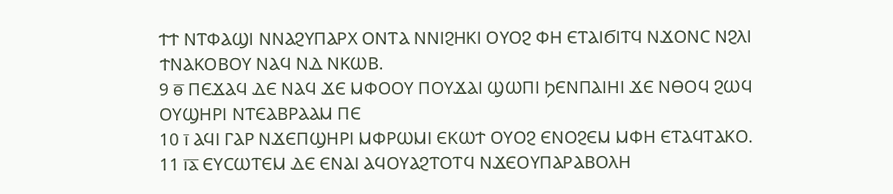ϮϮ ⲚⲦⲪⲀϢⲒ ⲚⲚⲀϨⲨⲠⲀⲢⲬ ⲞⲚⲦⲀ ⲚⲚⲒϨⲎⲔⲒ ⲞⲨⲞϨ ⲪⲎ ⲈⲦⲀⲒϬⲒⲦϤ ⲚϪⲞⲚⲤ ⲚϨⲖⲒ ϮⲚⲀⲔⲞⲂⲞⲨ ⲚⲀϤ ⲚⲆ ⲚⲔⲰⲂ.
9 ⲑ̅ ⲠⲈϪⲀϤ ⲆⲈ ⲚⲀϤ ϪⲈ ⲘⲪⲞⲞⲨ ⲠⲞⲨϪⲀⲒ ϢⲰⲠⲒ ϦⲈⲚⲠⲀⲒⲎⲒ ϪⲈ ⲚⲐⲞϤ ϨⲰϤ ⲞⲨϢⲎⲢⲒ ⲚⲦⲈⲀⲂⲢⲀⲀⲘ ⲠⲈ
10 ⲓ̅ ⲀϤⲒ ⲄⲀⲢ ⲚϪⲈⲠϢⲎⲢⲒ ⲘⲪⲢⲰⲘⲒ ⲈⲔⲰϮ ⲞⲨⲞϨ ⲈⲚⲞϨⲈⲘ ⲘⲪⲎ ⲈⲦⲀϤⲦⲀⲔⲞ.
11 ⲓ̅ⲁ̅ ⲈⲨⲤⲰⲦⲈⲘ ⲆⲈ ⲈⲚⲀⲒ ⲀϤⲞⲨⲀϨⲦⲞⲦϤ ⲚϪⲈⲞⲨⲠⲀⲢⲀⲂⲞⲖⲎ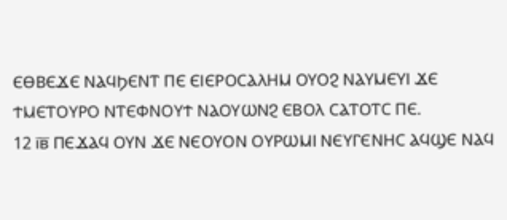ⲈⲐⲂⲈϪⲈ ⲚⲀϤϦⲈⲚⲦ ⲠⲈ ⲈⲒⲈⲢⲞⲤⲀⲖⲎⲘ ⲞⲨⲞϨ ⲚⲀⲨⲘⲈⲨⲒ ϪⲈ ϮⲘⲈⲦⲞⲨⲢⲞ ⲚⲦⲈⲪⲚⲞⲨϮ ⲚⲀⲞⲨⲰⲚϨ ⲈⲂⲞⲖ ⲤⲀⲦⲞⲦⲤ ⲠⲈ.
12 ⲓ̅ⲃ̅ ⲠⲈϪⲀϤ ⲞⲨⲚ ϪⲈ ⲚⲈⲞⲨⲞⲚ ⲞⲨⲢⲰⲘⲒ ⲚⲈⲨⲄⲈⲚⲎⲤ ⲀϤϢⲈ ⲚⲀϤ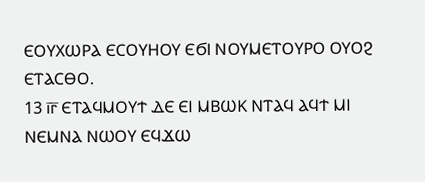ⲈⲞⲨⲬⲰⲢⲀ ⲈⲤⲞⲨⲎⲞⲨ ⲈϬⲒ ⲚⲞⲨⲘⲈⲦⲞⲨⲢⲞ ⲞⲨⲞϨ ⲈⲦⲀⲤⲐⲞ.
13 ⲓ̅ⲅ̅ ⲈⲦⲀϤⲘⲞⲨϮ ⲆⲈ ⲈⲒ ⲘⲂⲰⲔ ⲚⲦⲀϤ ⲀϤϮ ⲘⲒ ⲚⲈⲘⲚⲀ ⲚⲰⲞⲨ ⲈϤϪⲰ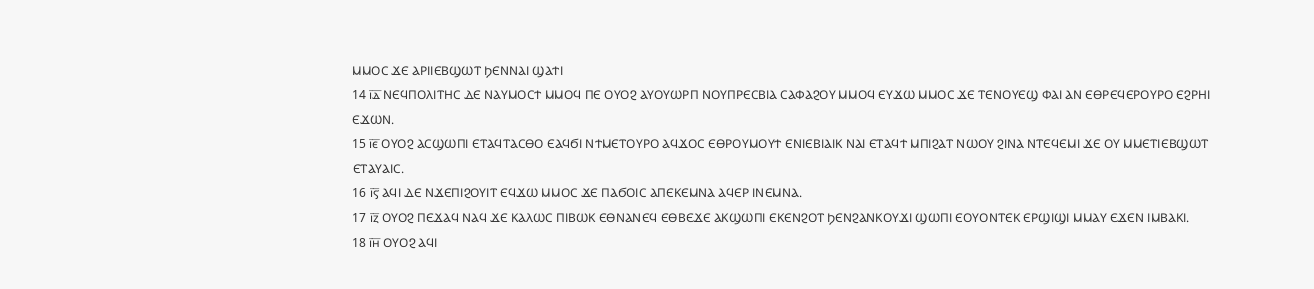ⲘⲘⲞⲤ ϪⲈ ⲀⲢⲒⲒⲈⲂϢⲰⲦ ϦⲈⲚⲚⲀⲒ ϢⲀϮⲒ
14 ⲓ̅ⲇ̅ ⲚⲈϤⲠⲞⲖⲒⲦⲎⲤ ⲆⲈ ⲚⲀⲨⲘⲞⲤϮ ⲘⲘⲞϤ ⲠⲈ ⲞⲨⲞϨ ⲀⲨⲞⲨⲰⲢⲠ ⲚⲞⲨⲠⲢⲈⲤⲂⲒⲀ ⲤⲀⲪⲀϨⲞⲨ ⲘⲘⲞϤ ⲈⲨϪⲰ ⲘⲘⲞⲤ ϪⲈ ⲦⲈⲚⲞⲨⲈϢ ⲪⲀⲒ ⲀⲚ ⲈⲐⲢⲈϤⲈⲢⲞⲨⲢⲞ ⲈϨⲢⲎⲒ ⲈϪⲰⲚ.
15 ⲓ̅ⲉ̅ ⲞⲨⲞϨ ⲀⲤϢⲰⲠⲒ ⲈⲦⲀϤⲦⲀⲤⲐⲞ ⲈⲀϤϬⲒ ⲚϮⲘⲈⲦⲞⲨⲢⲞ ⲀϤϪⲞⲤ ⲈⲐⲢⲞⲨⲘⲞⲨϮ ⲈⲚⲒⲈⲂⲒⲀⲒⲔ ⲚⲀⲒ ⲈⲦⲀϤϮ ⲘⲠⲒϨⲀⲦ ⲚⲰⲞⲨ ϨⲒⲚⲀ ⲚⲦⲈϤⲈⲘⲒ ϪⲈ ⲞⲨ ⲘⲘⲈⲦⲒⲈⲂϢⲰⲦ ⲈⲦⲀⲨⲀⲒⲤ.
16 ⲓ̅ⲋ̅ ⲀϤⲒ ⲆⲈ ⲚϪⲈⲠⲒϨⲞⲨⲒⲦ ⲈϤϪⲰ ⲘⲘⲞⲤ ϪⲈ ⲠⲀϬⲞⲒⲤ ⲀⲠⲈⲔⲈⲘⲚⲀ ⲀϤⲈⲢ ⲒⲚⲈⲘⲚⲀ.
17 ⲓ̅ⲍ̅ ⲞⲨⲞϨ ⲠⲈϪⲀϤ ⲚⲀϤ ϪⲈ ⲔⲀⲖⲰⲤ ⲠⲒⲂⲰⲔ ⲈⲐⲚⲀⲚⲈϤ ⲈⲐⲂⲈϪⲈ ⲀⲔϢⲰⲠⲒ ⲈⲔⲈⲚϨⲞⲦ ϦⲈⲚϨⲀⲚⲔⲞⲨϪⲒ ϢⲰⲠⲒ ⲈⲞⲨⲞⲚⲦⲈⲔ ⲈⲢϢⲒϢⲒ ⲘⲘⲀⲨ ⲈϪⲈⲚ ⲒⲘⲂⲀⲔⲒ.
18 ⲓ̅ⲏ̅ ⲞⲨⲞϨ ⲀϤⲒ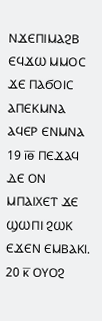ⲚϪⲈⲠⲒⲘⲀϨⲂ ⲈϤϪⲰ ⲘⲘⲞⲤ ϪⲈ ⲠⲀϬⲞⲒⲤ ⲀⲠⲈⲔⲘⲚⲀ ⲀϤⲈⲢ ⲈⲚⲘⲚⲀ
19 ⲓ̅ⲑ̅ ⲠⲈϪⲀϤ ⲆⲈ ⲞⲚ ⲘⲠⲀⲒⲬⲈⲦ ϪⲈ ϢⲰⲠⲒ ϨⲰⲔ ⲈϪⲈⲚ ⲈⲘⲂⲀⲔⲒ.
20 ⲕ̅ ⲞⲨⲞϨ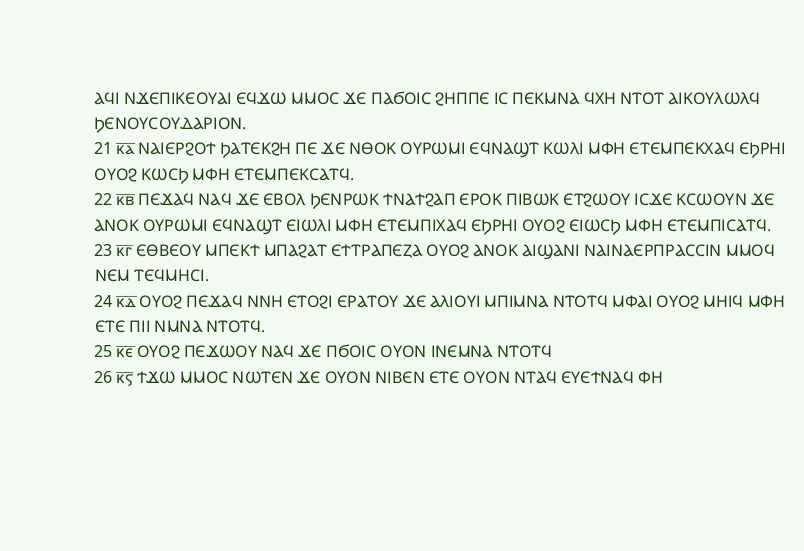ⲀϤⲒ ⲚϪⲈⲠⲒⲔⲈⲞⲨⲀⲒ ⲈϤϪⲰ ⲘⲘⲞⲤ ϪⲈ ⲠⲀϬⲞⲒⲤ ϨⲎⲠⲠⲈ ⲒⲤ ⲠⲈⲔⲘⲚⲀ ϤⲬⲎ ⲚⲦⲞⲦ ⲀⲒⲔⲞⲨⲖⲰⲖϤ ϦⲈⲚⲞⲨⲤⲞⲨⲆⲀⲢⲒⲞⲚ.
21 ⲕ̅ⲁ̅ ⲚⲀⲒⲈⲢϨⲞϮ ϦⲀⲦⲈⲔϨⲎ ⲠⲈ ϪⲈ ⲚⲐⲞⲔ ⲞⲨⲢⲰⲘⲒ ⲈϤⲚⲀϢⲦ ⲔⲰⲖⲒ ⲘⲪⲎ ⲈⲦⲈⲘⲠⲈⲔⲬⲀϤ ⲈϦⲢⲎⲒ ⲞⲨⲞϨ ⲔⲰⲤϦ ⲘⲪⲎ ⲈⲦⲈⲘⲠⲈⲔⲤⲀⲦϤ.
22 ⲕ̅ⲃ̅ ⲠⲈϪⲀϤ ⲚⲀϤ ϪⲈ ⲈⲂⲞⲖ ϦⲈⲚⲢⲰⲔ ϮⲚⲀϮϨⲀⲠ ⲈⲢⲞⲔ ⲠⲒⲂⲰⲔ ⲈⲦϨⲰⲞⲨ ⲒⲤϪⲈ ⲔⲤⲰⲞⲨⲚ ϪⲈ ⲀⲚⲞⲔ ⲞⲨⲢⲰⲘⲒ ⲈϤⲚⲀϢⲦ ⲈⲒⲰⲖⲒ ⲘⲪⲎ ⲈⲦⲈⲘⲠⲒⲬⲀϤ ⲈϦⲢⲎⲒ ⲞⲨⲞϨ ⲈⲒⲰⲤϦ ⲘⲪⲎ ⲈⲦⲈⲘⲠⲒⲤⲀⲦϤ.
23 ⲕ̅ⲅ̅ ⲈⲐⲂⲈⲞⲨ ⲘⲠⲈⲔϮ ⲘⲠⲀϨⲀⲦ ⲈϮⲦⲢⲀⲠⲈⲌⲀ ⲞⲨⲞϨ ⲀⲚⲞⲔ ⲀⲒϢⲀⲚⲒ ⲚⲀⲒⲚⲀⲈⲢⲠⲢⲀⲤⲤⲒⲚ ⲘⲘⲞϤ ⲚⲈⲘ ⲦⲈϤⲘⲎⲤⲒ.
24 ⲕ̅ⲇ̅ ⲞⲨⲞϨ ⲠⲈϪⲀϤ ⲚⲚⲎ ⲈⲦⲞϨⲒ ⲈⲢⲀⲦⲞⲨ ϪⲈ ⲀⲖⲒⲞⲨⲒ ⲘⲠⲒⲘⲚⲀ ⲚⲦⲞⲦϤ ⲘⲪⲀⲒ ⲞⲨⲞϨ ⲘⲎⲒϤ ⲘⲪⲎ ⲈⲦⲈ ⲠⲒⲒ ⲚⲘⲚⲀ ⲚⲦⲞⲦϤ.
25 ⲕ̅ⲉ̅ ⲞⲨⲞϨ ⲠⲈϪⲰⲞⲨ ⲚⲀϤ ϪⲈ ⲠϬⲞⲒⲤ ⲞⲨⲞⲚ ⲒⲚⲈⲘⲚⲀ ⲚⲦⲞⲦϤ
26 ⲕ̅ⲋ̅ ϮϪⲰ ⲘⲘⲞⲤ ⲚⲰⲦⲈⲚ ϪⲈ ⲞⲨⲞⲚ ⲚⲒⲂⲈⲚ ⲈⲦⲈ ⲞⲨⲞⲚ ⲚⲦⲀϤ ⲈⲨⲈϮⲚⲀϤ ⲪⲎ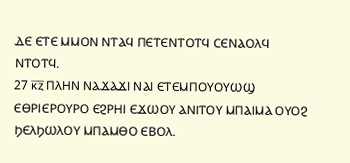ⲆⲈ ⲈⲦⲈ ⲘⲘⲞⲚ ⲚⲦⲀϤ ⲠⲈⲦⲈⲚⲦⲞⲦϤ ⲤⲈⲚⲀⲞⲖϤ ⲚⲦⲞⲦϤ.
27 ⲕ̅ⲍ̅ ⲠⲖⲎⲚ ⲚⲀϪⲀϪⲒ ⲚⲀⲒ ⲈⲦⲈⲘⲠⲞⲨⲞⲨⲰϢ ⲈⲐⲢⲒⲈⲢⲞⲨⲢⲞ ⲈϨⲢⲎⲒ ⲈϪⲰⲞⲨ ⲀⲚⲒⲦⲞⲨ ⲘⲠⲀⲒⲘⲀ ⲞⲨⲞϨ ϦⲈⲖϦⲰⲖⲞⲨ ⲘⲠⲀⲘⲐⲞ ⲈⲂⲞⲖ.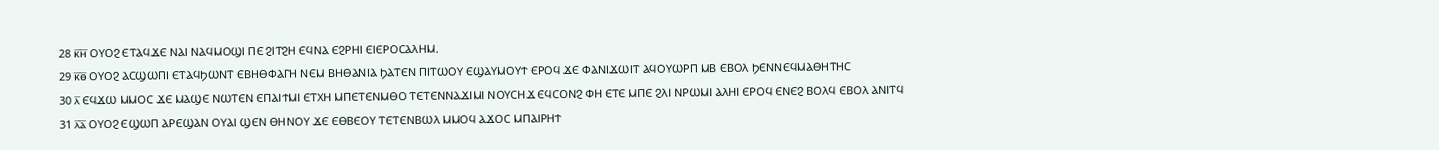28 ⲕ̅ⲏ̅ ⲞⲨⲞϨ ⲈⲦⲀϤϪⲈ ⲚⲀⲒ ⲚⲀϤⲘⲞϢⲒ ⲠⲈ ϨⲒⲦϨⲎ ⲈϤⲚⲀ ⲈϨⲢⲎⲒ ⲈⲒⲈⲢⲞⲤⲀⲖⲎⲘ.
29 ⲕ̅ⲑ̅ ⲞⲨⲞϨ ⲀⲤϢⲰⲠⲒ ⲈⲦⲀϤϦⲰⲚⲦ ⲈⲂⲎⲐⲪⲀⲄⲎ ⲚⲈⲘ ⲂⲎⲐⲀⲚⲒⲀ ϦⲀⲦⲈⲚ ⲠⲒⲦⲰⲞⲨ ⲈϢⲀⲨⲘⲞⲨϮ ⲈⲢⲞϤ ϪⲈ ⲪⲀⲚⲒϪⲰⲒⲦ ⲀϤⲞⲨⲰⲢⲠ ⲘⲂ ⲈⲂⲞⲖ ϦⲈⲚⲚⲈϤⲘⲀⲐⲎⲦⲎⲤ
30 ⲗ̅ ⲈϤϪⲰ ⲘⲘⲞⲤ ϪⲈ ⲘⲀϢⲈ ⲚⲰⲦⲈⲚ ⲈⲠⲀⲒϮⲘⲒ ⲈⲦⲬⲎ ⲘⲠⲈⲦⲈⲚⲘⲐⲞ ⲦⲈⲦⲈⲚⲚⲀϪⲒⲘⲒ ⲚⲞⲨⲤⲎϪ ⲈϤⲤⲞⲚϨ ⲪⲎ ⲈⲦⲈ ⲘⲠⲈ ϨⲖⲒ ⲚⲢⲰⲘⲒ ⲀⲖⲎⲒ ⲈⲢⲞϤ ⲈⲚⲈϨ ⲂⲞⲖϤ ⲈⲂⲞⲖ ⲀⲚⲒⲦϤ
31 ⲗ̅ⲁ̅ ⲞⲨⲞϨ ⲈϢⲰⲠ ⲀⲢⲈϢⲀⲚ ⲞⲨⲀⲒ ϢⲈⲚ ⲐⲎⲚⲞⲨ ϪⲈ ⲈⲐⲂⲈⲞⲨ ⲦⲈⲦⲈⲚⲂⲰⲖ ⲘⲘⲞϤ ⲀϪⲞⲤ ⲘⲠⲀⲒⲢⲎϮ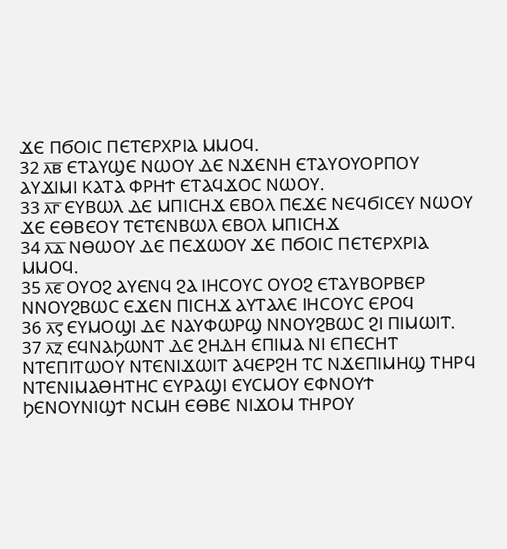ϪⲈ ⲠϬⲞⲒⲤ ⲠⲈⲦⲈⲢⲬⲢⲒⲀ ⲘⲘⲞϤ.
32 ⲗ̅ⲃ̅ ⲈⲦⲀⲨϢⲈ ⲚⲰⲞⲨ ⲆⲈ ⲚϪⲈⲚⲎ ⲈⲦⲀⲨⲞⲨⲞⲢⲠⲞⲨ ⲀⲨϪⲒⲘⲒ ⲔⲀⲦⲀ ⲪⲢⲎϮ ⲈⲦⲀϤϪⲞⲤ ⲚⲰⲞⲨ.
33 ⲗ̅ⲅ̅ ⲈⲨⲂⲰⲖ ⲆⲈ ⲘⲠⲒⲤⲎϪ ⲈⲂⲞⲖ ⲠⲈϪⲈ ⲚⲈϤϬⲒⲤⲈⲨ ⲚⲰⲞⲨ ϪⲈ ⲈⲐⲂⲈⲞⲨ ⲦⲈⲦⲈⲚⲂⲰⲖ ⲈⲂⲞⲖ ⲘⲠⲒⲤⲎϪ
34 ⲗ̅ⲇ̅ ⲚⲐⲰⲞⲨ ⲆⲈ ⲠⲈϪⲰⲞⲨ ϪⲈ ⲠϬⲞⲒⲤ ⲠⲈⲦⲈⲢⲬⲢⲒⲀ ⲘⲘⲞϤ.
35 ⲗ̅ⲉ̅ ⲞⲨⲞϨ ⲀⲨⲈⲚϤ ϨⲀ ⲒⲎⲤⲞⲨⲤ ⲞⲨⲞϨ ⲈⲦⲀⲨⲂⲞⲢⲂⲈⲢ ⲚⲚⲞⲨϨⲂⲰⲤ ⲈϪⲈⲚ ⲠⲒⲤⲎϪ ⲀⲨⲦⲀⲖⲈ ⲒⲎⲤⲞⲨⲤ ⲈⲢⲞϤ
36 ⲗ̅ⲋ̅ ⲈⲨⲘⲞϢⲒ ⲆⲈ ⲚⲀⲨⲪⲰⲢϢ ⲚⲚⲞⲨϨⲂⲰⲤ ϨⲒ ⲠⲒⲘⲰⲒⲦ.
37 ⲗ̅ⲍ̅ ⲈϤⲚⲀϦⲰⲚⲦ ⲆⲈ ϨⲎⲆⲎ ⲈⲠⲒⲘⲀ ⲚⲒ ⲈⲠⲈⲤⲎⲦ ⲚⲦⲈⲠⲒⲦⲰⲞⲨ ⲚⲦⲈⲚⲒϪⲰⲒⲦ ⲀϤⲈⲢϨⲎ ⲦⲤ ⲚϪⲈⲠⲒⲘⲎϢ ⲦⲎⲢϤ ⲚⲦⲈⲚⲒⲘⲀⲐⲎⲦⲎⲤ ⲈⲨⲢⲀϢⲒ ⲈⲨⲤⲘⲞⲨ ⲈⲪⲚⲞⲨϮ ϦⲈⲚⲞⲨⲚⲒϢϮ ⲚⲤⲘⲎ ⲈⲐⲂⲈ ⲚⲒϪⲞⲘ ⲦⲎⲢⲞⲨ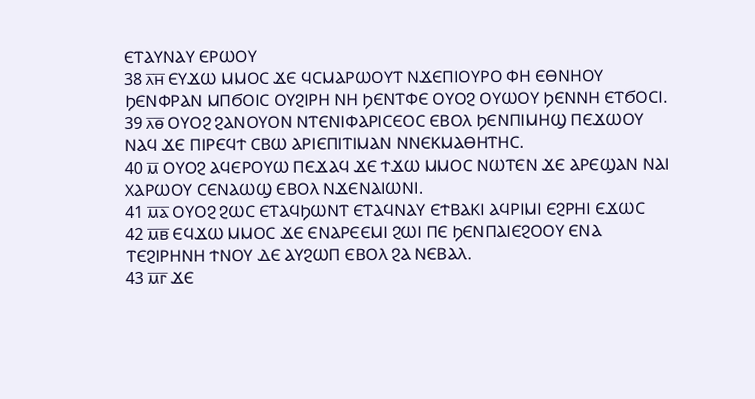ⲈⲦⲀⲨⲚⲀⲨ ⲈⲢⲰⲞⲨ
38 ⲗ̅ⲏ̅ ⲈⲨϪⲰ ⲘⲘⲞⲤ ϪⲈ ϤⲤⲘⲀⲢⲰⲞⲨⲦ ⲚϪⲈⲠⲒⲞⲨⲢⲞ ⲪⲎ ⲈⲐⲚⲎⲞⲨ ϦⲈⲚⲪⲢⲀⲚ ⲘⲠϬⲞⲒⲤ ⲞⲨϨⲒⲢⲎ ⲚⲎ ϦⲈⲚⲦⲪⲈ ⲞⲨⲞϨ ⲞⲨⲰⲞⲨ ϦⲈⲚⲚⲎ ⲈⲦϬⲞⲤⲒ.
39 ⲗ̅ⲑ̅ ⲞⲨⲞϨ ϨⲀⲚⲞⲨⲞⲚ ⲚⲦⲈⲚⲒⲪⲀⲢⲒⲤⲈⲞⲤ ⲈⲂⲞⲖ ϦⲈⲚⲠⲒⲘⲎϢ ⲠⲈϪⲰⲞⲨ ⲚⲀϤ ϪⲈ ⲠⲒⲢⲈϤϮ ⲤⲂⲰ ⲀⲢⲒⲈⲠⲒⲦⲒⲘⲀⲚ ⲚⲚⲈⲔⲘⲀⲐⲎⲦⲎⲤ.
40 ⲙ̅ ⲞⲨⲞϨ ⲀϤⲈⲢⲞⲨⲰ ⲠⲈϪⲀϤ ϪⲈ ϮϪⲰ ⲘⲘⲞⲤ ⲚⲰⲦⲈⲚ ϪⲈ ⲀⲢⲈϢⲀⲚ ⲚⲀⲒ ⲬⲀⲢⲰⲞⲨ ⲤⲈⲚⲀⲰϢ ⲈⲂⲞⲖ ⲚϪⲈⲚⲀⲒⲰⲚⲒ.
41 ⲙ̅ⲁ̅ ⲞⲨⲞϨ ϨⲰⲤ ⲈⲦⲀϤϦⲰⲚⲦ ⲈⲦⲀϤⲚⲀⲨ ⲈϮⲂⲀⲔⲒ ⲀϤⲢⲒⲘⲒ ⲈϨⲢⲎⲒ ⲈϪⲰⲤ
42 ⲙ̅ⲃ̅ ⲈϤϪⲰ ⲘⲘⲞⲤ ϪⲈ ⲈⲚⲀⲢⲈⲈⲘⲒ ϨⲰⲒ ⲠⲈ ϦⲈⲚⲠⲀⲒⲈϨⲞⲞⲨ ⲈⲚⲀ ⲦⲈϨⲒⲢⲎⲚⲎ ϮⲚⲞⲨ ⲆⲈ ⲀⲨϨⲰⲠ ⲈⲂⲞⲖ ϨⲀ ⲚⲈⲂⲀⲖ.
43 ⲙ̅ⲅ̅ ϪⲈ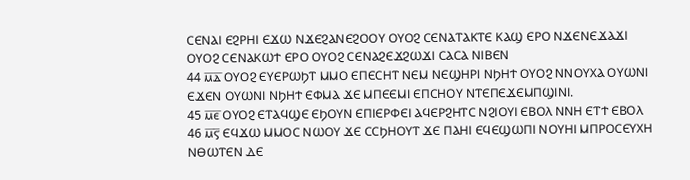ⲤⲈⲚⲀⲒ ⲈϨⲢⲎⲒ ⲈϪⲰ ⲚϪⲈϨⲀⲚⲈϨⲞⲞⲨ ⲞⲨⲞϨ ⲤⲈⲚⲀⲦⲀⲔⲦⲈ ⲔⲀϢ ⲈⲢⲞ ⲚϪⲈⲚⲈϪⲀϪⲒ ⲞⲨⲞϨ ⲤⲈⲚⲀⲔⲰϮ ⲈⲢⲞ ⲞⲨⲞϨ ⲤⲈⲚⲀϨⲈϪϨⲰϪⲒ ⲤⲀⲤⲀ ⲚⲒⲂⲈⲚ
44 ⲙ̅ⲇ̅ ⲞⲨⲞϨ ⲈⲨⲈⲢⲰϦⲦ ⲘⲘⲞ ⲈⲠⲈⲤⲎⲦ ⲚⲈⲘ ⲚⲈϢⲎⲢⲒ ⲚϦⲎϮ ⲞⲨⲞϨ ⲚⲚⲞⲨⲬⲀ ⲞⲨⲰⲚⲒ ⲈϪⲈⲚ ⲞⲨⲰⲚⲒ ⲚϦⲎϮ ⲈⲪⲘⲀ ϪⲈ ⲘⲠⲈⲈⲘⲒ ⲈⲠⲤⲎⲞⲨ ⲚⲦⲈⲠⲈϪⲈⲘⲠϢⲒⲚⲒ.
45 ⲙ̅ⲉ̅ ⲞⲨⲞϨ ⲈⲦⲀϤϢⲈ ⲈϦⲞⲨⲚ ⲈⲠⲒⲈⲢⲪⲈⲒ ⲀϤⲈⲢϨⲎⲦⲤ ⲚϨⲒⲞⲨⲒ ⲈⲂⲞⲖ ⲚⲚⲎ ⲈⲦϮ ⲈⲂⲞⲖ
46 ⲙ̅ⲋ̅ ⲈϤϪⲰ ⲘⲘⲞⲤ ⲚⲰⲞⲨ ϪⲈ ⲤⲤϦⲎⲞⲨⲦ ϪⲈ ⲠⲀⲎⲒ ⲈϤⲈϢⲰⲠⲒ ⲚⲞⲨⲎⲒ ⲘⲠⲢⲞⲤⲈⲨⲬⲎ ⲚⲐⲰⲦⲈⲚ ⲆⲈ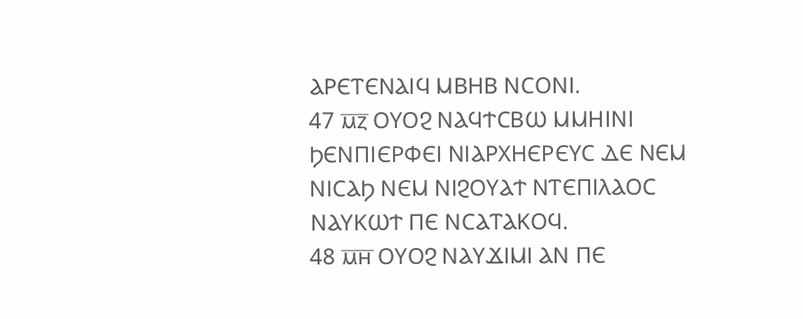ⲀⲢⲈⲦⲈⲚⲀⲒϤ ⲘⲂⲎⲂ ⲚⲤⲞⲚⲒ.
47 ⲙ̅ⲍ̅ ⲞⲨⲞϨ ⲚⲀϤϮⲤⲂⲰ ⲘⲘⲎⲒⲚⲒ ϦⲈⲚⲠⲒⲈⲢⲪⲈⲒ ⲚⲒⲀⲢⲬⲎⲈⲢⲈⲨⲤ ⲆⲈ ⲚⲈⲘ ⲚⲒⲤⲀϦ ⲚⲈⲘ ⲚⲒϨⲞⲨⲀϮ ⲚⲦⲈⲠⲒⲖⲀⲞⲤ ⲚⲀⲨⲔⲰϮ ⲠⲈ ⲚⲤⲀⲦⲀⲔⲞϤ.
48 ⲙ̅ⲏ̅ ⲞⲨⲞϨ ⲚⲀⲨϪⲒⲘⲒ ⲀⲚ ⲠⲈ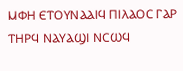ⲘⲪⲎ ⲈⲦⲞⲨⲚⲀⲀⲒϤ ⲠⲒⲖⲀⲞⲤ ⲄⲀⲢ ⲦⲎⲢϤ ⲚⲀⲨⲀϢⲒ ⲚⲤⲰϤ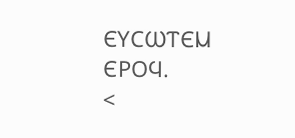ⲈⲨⲤⲰⲦⲈⲘ ⲈⲢⲞϤ.
<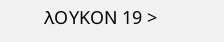ⲖⲞⲨⲔⲞⲚ 19 >